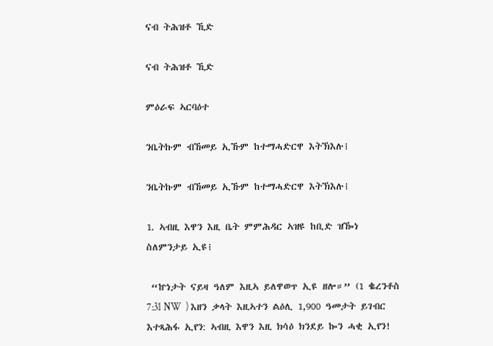ናብ ትሕዝቶ ኺድ

ናብ ትሕዝቶ ኺድ

ምዕራፍ ኣርባዕተ

ንቤትኩም ብኸመይ ኢኹም ከተማሓድርዋ እትኽእሉ፧

ንቤትኩም ብኸመይ ኢኹም ከተማሓድርዋ እትኽእሉ፧

1. ኣብዚ እዋን እዚ ቤት ምምሕዳር ኣዝዩ ከቢድ ዝዀነ ስለምንታይ ኢዩ፧

 “ኵነታት ናይዛ ዓለም እዚኣ ይለዋወጥ ኢዩ ዘሎ።” (1 ቈረንቶስ 7:31 NW  ) እዘን ቃላት እዚኣተን ልዕሊ 1,900 ዓመታት ይገብር እተጻሕፋ ኢየን: ኣብዚ እዋን እዚ ክሳዕ ክንደይ ኰን ሓቂ ኢየን!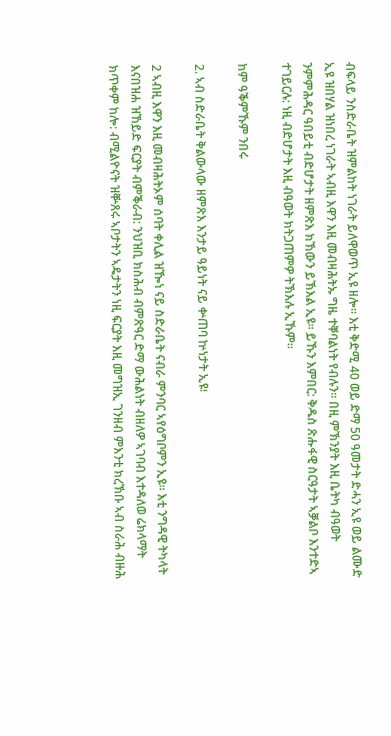ብፍላይ ንስድራቤት ዝምልከት ነገራት ይለዋወጥ ኢዩ ዘሎ። እቲ ቅድሚ 40 ወይ ድማ 50 ዓመታት ድሓን ኢዩ ወይ ልሙድ ኢዩ ዝበሃል ዝነበረ ነገራት ኣብዚ እዋን እዚ መብዛሕትኡ ግዜ ተቐባልነት የብሉን። በዚ ምኽንያት እዚ ቤትካ ብዓወት ንምምሕዳር ዓበይቲ ብድሆታት ዘምጽእ ክኽውን ይኽእል ኢዩ። ይኹን እምበር: ቅዱስ ጽሑፋዊ ስርዓታት ኣቓልቦ እንተድኣ ተገይርሉ: ነዚ ብድሆታት እዚ ብዓወት ክትጋጠምዎ ትኽእሉ ኢኹም።

ከም ዓቕምኹም ንበሩ

2. ኣብ ስድራቤት ቅልውላው ዘምጽእ እንታይ ዓይነት ናይ ቍጠባ ኵነታት ኢዩ፧

2 ኣብዚ እዋን እዚ መብዛሕትኦም ሰባት ቀሊል ዝዀነ ናይ ስድራቤት ናብራ ምንባር ኣየዕግቦምን ኢዩ። እቲ ንግዳዊ ትካላት እናበዝሐ ዝኸይድ ፍርያት ብምቕራብ: ንህዝቢ ክስሕብ ብምጽዓር ድማ ውሕልነት ብዘለዎ ኣገባብ እተዳለወ ሬክላማት ክጥቀም ከሎ: ብሚልዮናት ዝቝጸሩ ኣቦታትን ኣዴታትን ነዚ ፍርያት እዚ መግዝኢ ገንዘብ ምእንቲ ክረኽቡ ኣብ ስራሕ ብዙሕ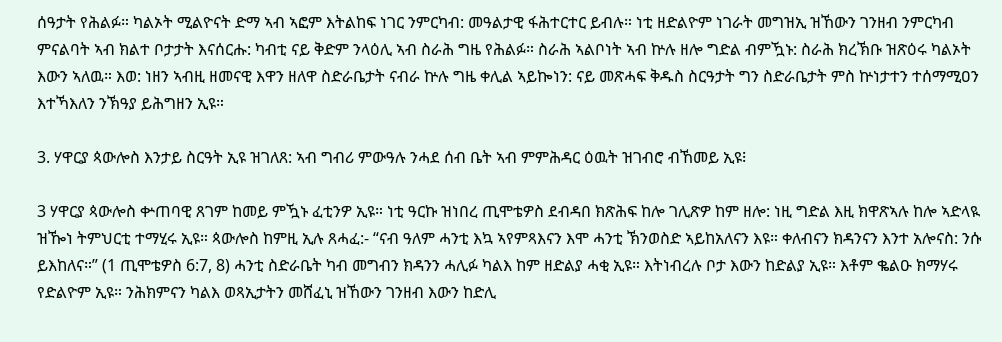ሰዓታት የሕልፉ። ካልኦት ሚልዮናት ድማ ኣብ ኣፎም እትልከፍ ነገር ንምርካብ: መዓልታዊ ፋሕተርተር ይብሉ። ነቲ ዘድልዮም ነገራት መግዝኢ ዝኸውን ገንዘብ ንምርካብ ምናልባት ኣብ ክልተ ቦታታት እናሰርሑ: ካብቲ ናይ ቅድም ንላዕሊ ኣብ ስራሕ ግዜ የሕልፉ። ስራሕ ኣልቦነት ኣብ ኵሉ ዘሎ ግድል ብምዃኑ: ስራሕ ክረኽቡ ዝጽዕሩ ካልኦት እውን ኣለዉ። እወ: ነዘን ኣብዚ ዘመናዊ እዋን ዘለዋ ስድራቤታት ናብራ ኵሉ ግዜ ቀሊል ኣይኰነን: ናይ መጽሓፍ ቅዱስ ስርዓታት ግን ስድራቤታት ምስ ኵነታተን ተሰማሚዐን እተኻእለን ንኽዓያ ይሕግዘን ኢዩ።

3. ሃዋርያ ጳውሎስ እንታይ ስርዓት ኢዩ ዝገለጸ: ኣብ ግብሪ ምውዓሉ ንሓደ ሰብ ቤት ኣብ ምምሕዳር ዕዉት ዝገብሮ ብኸመይ ኢዩ፧

3 ሃዋርያ ጳውሎስ ቍጠባዊ ጸገም ከመይ ምዃኑ ፈቲንዎ ኢዩ። ነቲ ዓርኩ ዝነበረ ጢሞቴዎስ ደብዳበ ክጽሕፍ ከሎ ገሊጽዎ ከም ዘሎ: ነዚ ግድል እዚ ክዋጽኣሉ ከሎ ኣድላዪ ዝዀነ ትምህርቲ ተማሂሩ ኢዩ። ጳውሎስ ከምዚ ኢሉ ጸሓፈ:- “ናብ ዓለም ሓንቲ እኳ ኣየምጻእናን እሞ ሓንቲ ኽንወስድ ኣይከአለናን እዩ። ቀለብናን ክዳንናን እንተ አሎናስ: ንሱ ይእከለና።” (1 ጢሞቴዎስ 6:7, 8) ሓንቲ ስድራቤት ካብ መግብን ክዳንን ሓሊፉ ካልእ ከም ዘድልያ ሓቂ ኢዩ። እትነብረሉ ቦታ እውን ከድልያ ኢዩ። እቶም ቈልዑ ክማሃሩ የድልዮም ኢዩ። ንሕክምናን ካልእ ወጻኢታትን መሸፈኒ ዝኸውን ገንዘብ እውን ከድሊ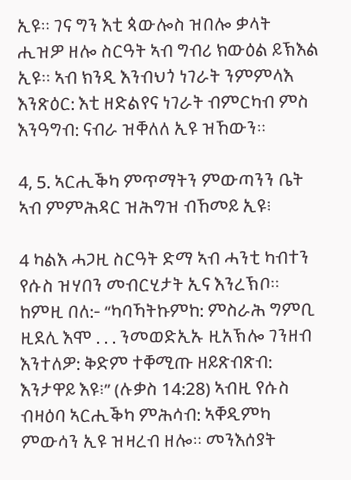ኢዩ። ገና ግን እቲ ጳውሎስ ዝበሎ ቃላት ሒዝዎ ዘሎ ስርዓት ኣብ ግብሪ ክውዕል ይኽእል ኢዩ። ኣብ ክንዲ እንብህጎ ነገራት ንምምላእ እንጽዕር: እቲ ዘድልየና ነገራት ብምርካብ ምስ እንዓግብ: ናብራ ዝቐለለ ኢዩ ዝኸውን።

4, 5. ኣርሒቕካ ምጥማትን ምውጣንን ቤት ኣብ ምምሕዳር ዝሕግዝ ብኸመይ ኢዩ፧

4 ካልእ ሓጋዚ ስርዓት ድማ ኣብ ሓንቲ ካብተን የሱስ ዝሃበን መብርሂታት ኢና እንረኽቦ። ከምዚ በለ:- “ካባኻትኩምከ: ምስራሕ ግምቢ ዚደሊ እሞ . . . ንመወድኢኡ ዚአኽሎ ገንዘብ እንተለዎ: ቅድም ተቐሚጡ ዘይጽብጽብ: እንታዋይ እዩ፧” (ሉቃስ 14:28) ኣብዚ የሱስ ብዛዕባ ኣርሒቕካ ምሕሳብ: ኣቐዲምካ ምውሳን ኢዩ ዝዛረብ ዘሎ። መንእሰያት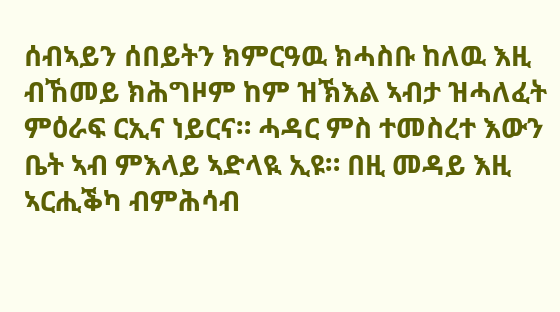ሰብኣይን ሰበይትን ክምርዓዉ ክሓስቡ ከለዉ እዚ ብኸመይ ክሕግዞም ከም ዝኽእል ኣብታ ዝሓለፈት ምዕራፍ ርኢና ነይርና። ሓዳር ምስ ተመስረተ እውን ቤት ኣብ ምእላይ ኣድላዪ ኢዩ። በዚ መዳይ እዚ ኣርሒቕካ ብምሕሳብ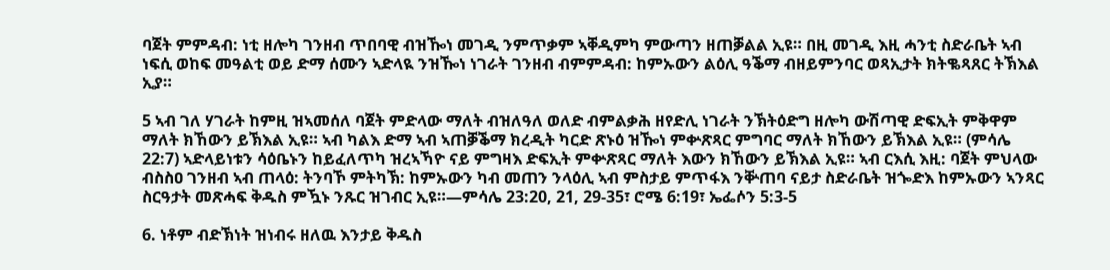ባጀት ምምዳብ: ነቲ ዘሎካ ገንዘብ ጥበባዊ ብዝዀነ መገዲ ንምጥቃም ኣቐዲምካ ምውጣን ዘጠቓልል ኢዩ። በዚ መገዲ እዚ ሓንቲ ስድራቤት ኣብ ነፍሲ ወከፍ መዓልቲ ወይ ድማ ሰሙን ኣድላዪ ንዝዀነ ነገራት ገንዘብ ብምምዳብ: ከምኡውን ልዕሊ ዓቕማ ብዘይምንባር ወጻኢታት ክትቈጻጸር ትኽእል ኢያ።

5 ኣብ ገለ ሃገራት ከምዚ ዝኣመሰለ ባጀት ምድላው ማለት ብዝለዓለ ወለድ ብምልቃሕ ዘየድሊ ነገራት ንኽትዕድግ ዘሎካ ውሽጣዊ ድፍኢት ምቅዋም ማለት ክኸውን ይኽእል ኢዩ። ኣብ ካልእ ድማ ኣብ ኣጠቓቕማ ክረዲት ካርድ ጽኑዕ ዝዀነ ምቍጽጻር ምግባር ማለት ክኸውን ይኽእል ኢዩ። (ምሳሌ 22:7) ኣድላይነቱን ሳዕቤኑን ከይፈለጥካ ዝረኣኻዮ ናይ ምግዛእ ድፍኢት ምቍጽጻር ማለት እውን ክኸውን ይኽእል ኢዩ። ኣብ ርእሲ እዚ: ባጀት ምህላው ብስስዐ ገንዘብ ኣብ ጠላዕ: ትንባኾ ምትካኽ: ከምኡውን ካብ መጠን ንላዕሊ ኣብ ምስታይ ምጥፋእ ንቝጠባ ናይታ ስድራቤት ዝጐድእ ከምኡውን ኣንጻር ስርዓታት መጽሓፍ ቅዱስ ምዃኑ ንጹር ዝገብር ኢዩ።—ምሳሌ 23:20, 21, 29-35፣ ሮሜ 6:19፣ ኤፌሶን 5:3-5

6. ነቶም ብድኽነት ዝነብሩ ዘለዉ እንታይ ቅዱስ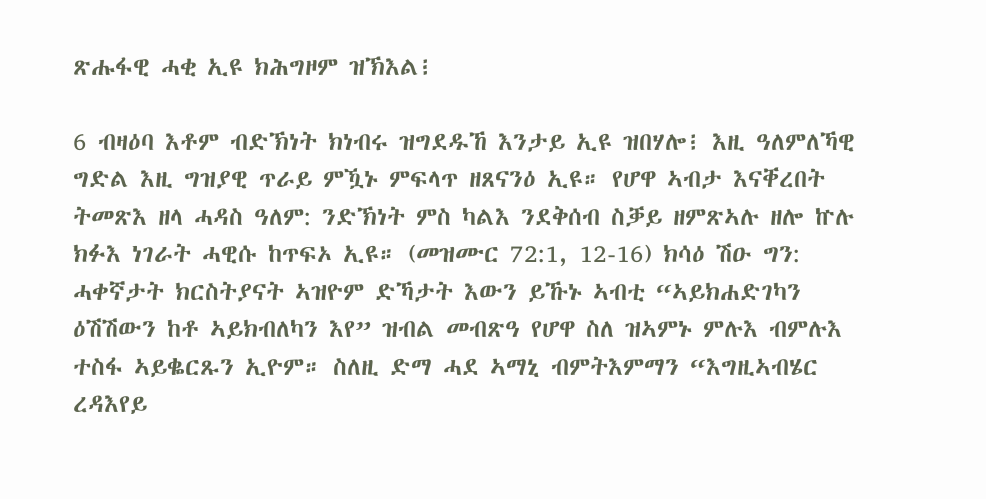ጽሑፋዊ ሓቂ ኢዩ ክሕግዞም ዝኽእል፧

6 ብዛዕባ እቶም ብድኽነት ክነብሩ ዝግደዱኸ እንታይ ኢዩ ዝበሃሎ፧ እዚ ዓለምለኻዊ ግድል እዚ ግዝያዊ ጥራይ ምዃኑ ምፍላጥ ዘጸናንዕ ኢዩ። የሆዋ ኣብታ እናቐረበት ትመጽእ ዘላ ሓዳስ ዓለም: ንድኽነት ምስ ካልእ ንደቅሰብ ስቓይ ዘምጽኣሉ ዘሎ ኵሉ ክፉእ ነገራት ሓዊሱ ከጥፍኦ ኢዩ። (መዝሙር 72:1, 12-16) ክሳዕ ሽዑ ግን: ሓቀኛታት ክርስትያናት ኣዝዮም ድኻታት እውን ይኹኑ ኣብቲ “ኣይክሐድገካን ዕሽሽውን ከቶ ኣይክብለካን እየ” ዝብል መብጽዓ የሆዋ ስለ ዝኣምኑ ምሉእ ብምሉእ ተስፋ ኣይቈርጹን ኢዮም። ስለዚ ድማ ሓደ ኣማኒ ብምትእምማን “እግዚኣብሄር ረዳእየይ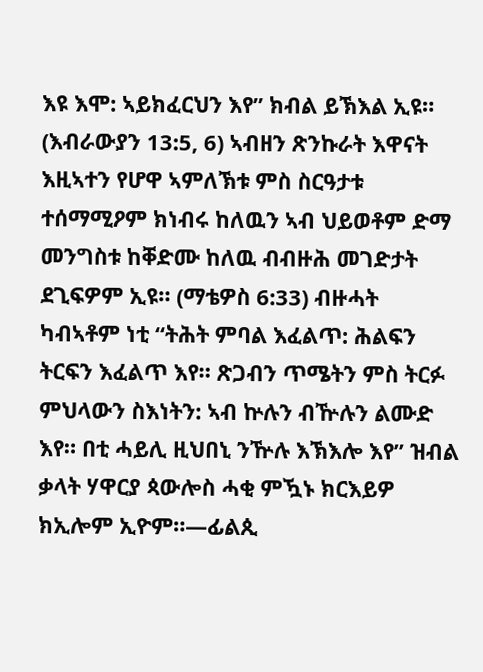እዩ እሞ: ኣይክፈርህን እየ” ክብል ይኽእል ኢዩ። (እብራውያን 13:5, 6) ኣብዘን ጽንኩራት እዋናት እዚኣተን የሆዋ ኣምለኽቱ ምስ ስርዓታቱ ተሰማሚዖም ክነብሩ ከለዉን ኣብ ህይወቶም ድማ መንግስቱ ከቐድሙ ከለዉ ብብዙሕ መገድታት ደጊፍዎም ኢዩ። (ማቴዎስ 6:33) ብዙሓት ካብኣቶም ነቲ “ትሕት ምባል እፈልጥ: ሕልፍን ትርፍን እፈልጥ እየ። ጽጋብን ጥሜትን ምስ ትርፉ ምህላውን ስእነትን: ኣብ ኵሉን ብዅሉን ልሙድ እየ። በቲ ሓይሊ ዚህበኒ ንዅሉ እኽእሎ እየ” ዝብል ቃላት ሃዋርያ ጳውሎስ ሓቂ ምዃኑ ክርእይዎ ክኢሎም ኢዮም።—ፊልጲ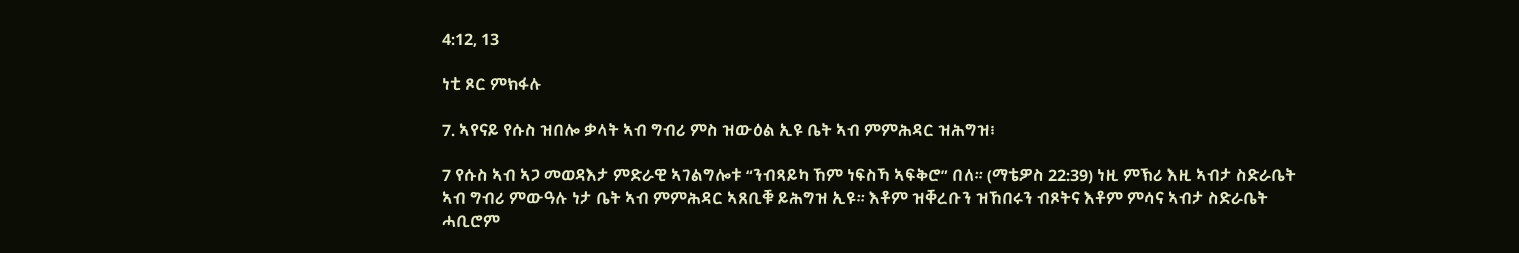4:12, 13

ነቲ ጾር ምክፋሉ

7. ኣየናይ የሱስ ዝበሎ ቃላት ኣብ ግብሪ ምስ ዝውዕል ኢዩ ቤት ኣብ ምምሕዳር ዝሕግዝ፧

7 የሱስ ኣብ ኣጋ መወዳእታ ምድራዊ ኣገልግሎቱ “ንብጻይካ ኸም ነፍስኻ ኣፍቅሮ” በለ። (ማቴዎስ 22:39) ነዚ ምኽሪ እዚ ኣብታ ስድራቤት ኣብ ግብሪ ምውዓሉ ነታ ቤት ኣብ ምምሕዳር ኣጸቢቑ ይሕግዝ ኢዩ። እቶም ዝቐረቡን ዝኸበሩን ብጾትና እቶም ምሳና ኣብታ ስድራቤት ሓቢሮም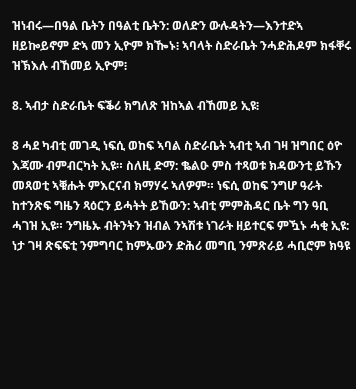ዝነብሩ—በዓል ቤትን በዓልቲ ቤትን: ወለድን ውሉዳትን—እንተድኣ ዘይኰይኖም ድኣ መን ኢዮም ክዀኑ፧ ኣባላት ስድራቤት ንሓድሕዶም ክፋቐሩ ዝኽእሉ ብኸመይ ኢዮም፧

8. ኣብታ ስድራቤት ፍቕሪ ክግለጽ ዝከኣል ብኸመይ ኢዩ፧

8 ሓደ ካብቲ መገዲ ነፍሲ ወከፍ ኣባል ስድራቤት ኣብቲ ኣብ ገዛ ዝግበር ዕዮ እጃሙ ብምብርካት ኢዩ። ስለዚ ድማ: ቈልዑ ምስ ተጻወቱ ክዳውንቲ ይኹን መጻወቲ ኣቑሑት ምእርናብ ክማሃሩ ኣለዎም። ነፍሲ ወከፍ ንግሆ ዓራት ከተንጽፍ ግዜን ጻዕርን ይሓትት ይኸውን: ኣብቲ ምምሕዳር ቤት ግን ዓቢ ሓገዝ ኢዩ። ንግዜኡ ብትንትን ዝብል ንኣሽቱ ነገራት ዘይተርፍ ምዃኑ ሓቂ ኢዩ: ነታ ገዛ ጽፍፍቲ ንምግባር ከምኡውን ድሕሪ መግቢ ንምጽራይ ሓቢሮም ክዓዩ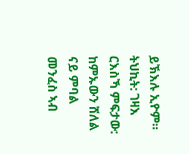ይኽእሉ ኢዮም። ትህኪት: ገዛእ ርእስኻ ምፍታው: ከምኡውን ሸለል ናይ ምባል መንፈስ ኣብ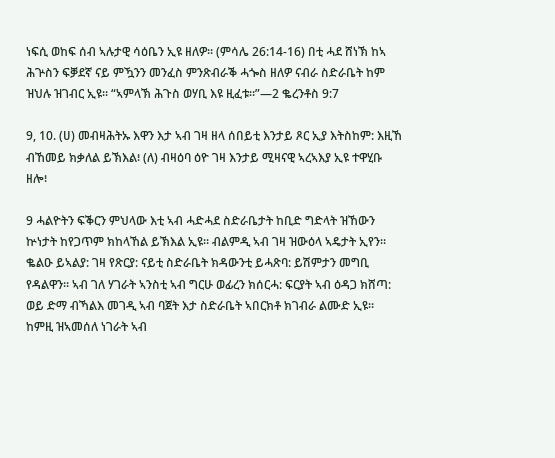ነፍሲ ወከፍ ሰብ ኣሉታዊ ሳዕቤን ኢዩ ዘለዎ። (ምሳሌ 26:14-16) በቲ ሓደ ሸነኽ ከኣ ሕጕስን ፍቓደኛ ናይ ምዃንን መንፈስ ምንጽብራቕ ሓጐስ ዘለዎ ናብራ ስድራቤት ከም ዝህሉ ዝገብር ኢዩ። “ኣምላኽ ሕጉስ ወሃቢ እዩ ዚፈቱ።”—2 ቈረንቶስ 9:7

9, 10. (ሀ) መብዛሕትኡ እዋን እታ ኣብ ገዛ ዘላ ሰበይቲ እንታይ ጾር ኢያ እትስከም: እዚኸ ብኸመይ ክቃለል ይኽእል፧ (ለ) ብዛዕባ ዕዮ ገዛ እንታይ ሚዛናዊ ኣረኣእያ ኢዩ ተዋሂቡ ዘሎ፧

9 ሓልዮትን ፍቕርን ምህላው እቲ ኣብ ሓድሓደ ስድራቤታት ከቢድ ግድላት ዝኸውን ኵነታት ከየጋጥም ክከላኸል ይኽእል ኢዩ። ብልምዲ ኣብ ገዛ ዝውዕላ ኣዴታት ኢየን። ቈልዑ ይኣልያ: ገዛ የጽርያ: ናይቲ ስድራቤት ክዳውንቲ ይሓጽባ: ይሽምታን መግቢ የዳልዋን። ኣብ ገለ ሃገራት ኣንስቲ ኣብ ግርሁ ወፊረን ክሰርሓ: ፍርያት ኣብ ዕዳጋ ክሸጣ: ወይ ድማ ብኻልእ መገዲ ኣብ ባጀት እታ ስድራቤት ኣበርክቶ ክገብራ ልሙድ ኢዩ። ከምዚ ዝኣመሰለ ነገራት ኣብ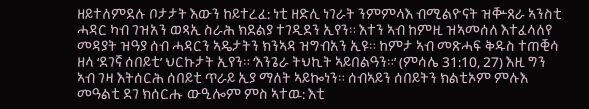ዘይተለምደሉ ቦታታት እውን ከይተረፈ: ነቲ ዘድሊ ነገራት ንምምላእ ብሚልዮናት ዝቝጸራ ኣንስቲ ሓዳር ካብ ገዝአን ወጻኢ ስራሕ ክደልያ ተገዲደን ኢየን። እተን ኣብ ከምዚ ዝኣመሰለ እተፈላለየ መዳያት ዝዓያ ሰብ ሓዳርን ኣዴታትን ክንኣዳ ዝግብአን ኢዩ። ከምታ ኣብ መጽሓፍ ቅዱስ ተጠቒሳ ዘላ ‘ደገኛ ሰበይቲ’ ህርኩታት ኢየን። ‘እንጌራ ትህኪት ኣይበልዓን።’ (ምሳሌ 31:10, 27) እዚ ግን ኣብ ገዛ እትሰርሕ ሰበይቲ ጥራይ ኢያ ማለት ኣይኰነን። ሰብኣይን ሰበይትን ክልቲኦም ምሉእ መዓልቲ ደገ ክሰርሑ ውዒሎም ምስ ኣተዉ: እቲ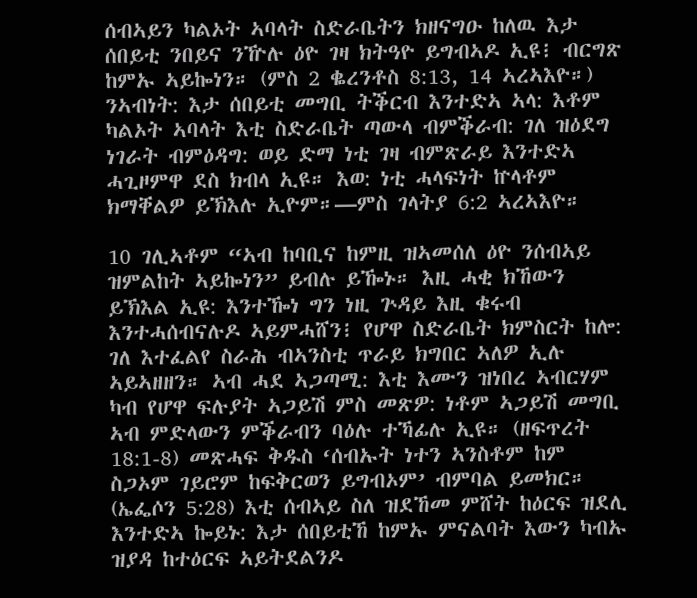ሰብኣይን ካልኦት ኣባላት ስድራቤትን ክዘናግዑ ከለዉ እታ ሰበይቲ ንበይና ንዅሉ ዕዮ ገዛ ክትዓዮ ይግብኣዶ ኢዩ፧ ብርግጽ ከምኡ ኣይኰነን። (ምስ 2 ቈረንቶስ 8:13, 14 ኣረኣእዮ።) ንኣብነት: እታ ሰበይቲ መግቢ ትቕርብ እንተድኣ ኣላ: እቶም ካልኦት ኣባላት እቲ ስድራቤት ጣውላ ብምቕራብ: ገለ ዝዕደግ ነገራት ብምዕዳግ: ወይ ድማ ነቲ ገዛ ብምጽራይ እንተድኣ ሓጊዞምዋ ደስ ክብላ ኢዩ። እወ: ነቲ ሓላፍነት ኵላቶም ክማቐልዎ ይኽእሉ ኢዮም።—ምስ ገላትያ 6:2 ኣረኣእዮ።

10 ገሊኣቶም “ኣብ ከባቢና ከምዚ ዝኣመሰለ ዕዮ ንሰብኣይ ዝምልከት ኣይኰነን” ይብሉ ይዀኑ። እዚ ሓቂ ክኸውን ይኽእል ኢዩ: እንተዀነ ግን ነዚ ጕዳይ እዚ ቁሩብ እንተሓሰብናሉዶ ኣይምሓሸን፧ የሆዋ ስድራቤት ክምስርት ከሎ: ገለ እተፈልየ ስራሕ ብኣንስቲ ጥራይ ክግበር ኣለዎ ኢሉ ኣይኣዘዘን። ኣብ ሓደ ኣጋጣሚ: እቲ እሙን ዝነበረ ኣብርሃም ካብ የሆዋ ፍሉያት ኣጋይሽ ምስ መጽዎ: ነቶም ኣጋይሽ መግቢ ኣብ ምድላውን ምቕራብን ባዕሉ ተኻፊሉ ኢዩ። (ዘፍጥረት 18:1-8) መጽሓፍ ቅዱስ ‘ሰብኡት ነተን ኣንስቶም ከም ስጋኦም ገይሮም ከፍቅርወን ይግብኦም’ ብምባል ይመክር። (ኤፌሶን 5:28) እቲ ሰብኣይ ስለ ዝደኸመ ምሸት ከዕርፍ ዝደሊ እንተድኣ ኰይኑ: እታ ሰበይቲኸ ከምኡ ምናልባት እውን ካብኡ ዝያዳ ከተዕርፍ ኣይትደልንዶ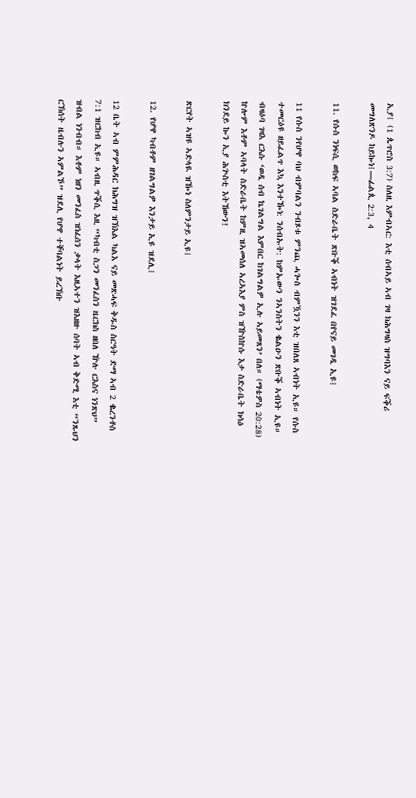ኢያ፧ (1 ጴጥሮስ 3:7) ስለዚ እምብኣር: እቲ ሰብኣይ ኣብ ገዛ ክሕግዛስ ዝግባእን ናይ ፍቕሪ መግለጽንዶ ከይኰነ፧—ፊልጲ 2:3, 4

11. የሱስ ንነፍሲ ወከፍ ኣባል ስድራቤት ጽቡቕ ኣብነት ዝገደፈ በየናይ መገዲ ኢዩ፧

11 የሱስ ንየሆዋ ባህ ብምባልን ንብጾቱ ምንጪ ሓጐስ ብምዃንን እቲ ዝበለጸ ኣብነት ኢዩ። የሱስ ተመርዕዩ ዘይፈልጥ እኳ እንተዀነ: ንሰብኡት: ከምኡውን ንኣንስትን ቈልዑን ጽቡቕ ኣብነት ኢዩ። ብዛዕባ ገዛእ ርእሱ ‘ወዲ ሰብ ኬገልግል እምበር ከገልግልዎ ኢሉ ኣይመጸን’ በለ። (ማቴዎስ 20:28) ኵሎም እቶም ኣባላት ስድራቤት ከምዚ ዝኣመሰለ ኣረኣእያ ምስ ዝዅስኵሱ እታ ስድራቤት ክሳዕ ክንደይ ኰን ኢያ ሕጕስቲ እትኸውን!

ጽርየት ኣዝዩ ኣድላዪ ዝዀነ ስለምንታይ ኢዩ፧

12. የሆዋ ካብቶም ዘገልግልዎ እንታይ ኢዩ ዝደሊ፧

12 ቤት ኣብ ምምሕዳር ክሕግዝ ዝኽእል ካልእ ናይ መጽሓፍ ቅዱስ ስርዓት ድማ ኣብ 2 ቈረንቶስ 7:1 ዝርከብ ኢዩ። ኣብዚ ጥቕሲ እዚ “ካብቲ ስጋን መንፈስን ዜርክስ ዘበለ ዅሉ ርእስና ነንጽህ” ዝብል ነንብብ። እቶም ነዘን መንፈስ ዝነፈሰን ቃላት እዚኣተን ዝእዘዙ ሰባት ኣብ ቅድሚ እቲ “ንጹህን ርኽሰት ዜብሉን ኣምልኾ” ዝደሊ የሆዋ ተቐባልነት ይረኽቡ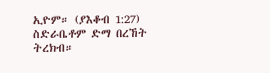ኢዮም። (ያእቆብ 1:27) ስድራቤቶም ድማ በረኸት ትረክብ።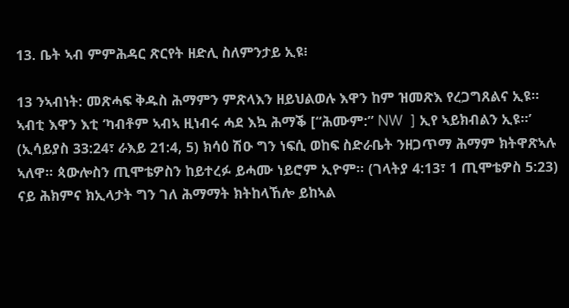13. ቤት ኣብ ምምሕዳር ጽርየት ዘድሊ ስለምንታይ ኢዩ፧

13 ንኣብነት: መጽሓፍ ቅዱስ ሕማምን ምጽላእን ዘይህልወሉ እዋን ከም ዝመጽእ የረጋግጸልና ኢዩ። ኣብቲ እዋን እቲ ‘ካብቶም ኣብኣ ዚነብሩ ሓደ እኳ ሕማቕ [“ሕሙም:” NW  ] ኢየ ኣይክብልን ኢዩ።’ (ኢሳይያስ 33:24፣ ራእይ 21:4, 5) ክሳዕ ሽዑ ግን ነፍሲ ወከፍ ስድራቤት ንዘጋጥማ ሕማም ክትዋጽኣሉ ኣለዋ። ጳውሎስን ጢሞቴዎስን ከይተረፉ ይሓሙ ነይሮም ኢዮም። (ገላትያ 4:13፣ 1 ጢሞቴዎስ 5:23) ናይ ሕክምና ክኢላታት ግን ገለ ሕማማት ክትከላኸሎ ይከኣል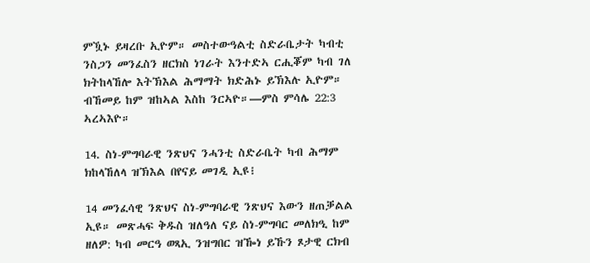ምዃኑ ይዛረቡ ኢዮም። መስተውዓልቲ ስድራቤታት ካብቲ ንስጋን መንፈስን ዘርክስ ነገራት እንተድኣ ርሒቖም ካብ ገለ ክትከላኸሎ እትኽእል ሕማማት ክድሕኑ ይኽእሉ ኢዮም። ብኸመይ ከም ዝከኣል እስከ ንርኣዮ።—ምስ ምሳሌ 22:3 ኣረኣእዮ።

14. ስነ-ምግባራዊ ንጽህና ንሓንቲ ስድራቤት ካብ ሕማም ክከላኸለላ ዝኽእል በየናይ መገዲ ኢዩ፧

14 መንፈሳዊ ንጽህና ስነ-ምግባራዊ ንጽህና እውን ዘጠቓልል ኢዩ። መጽሓፍ ቅዱስ ዝለዓለ ናይ ስነ-ምግባር መለክዒ ከም ዘለዎ: ካብ መርዓ ወጻኢ ንዝግበር ዝዀነ ይኹን ጾታዊ ርክብ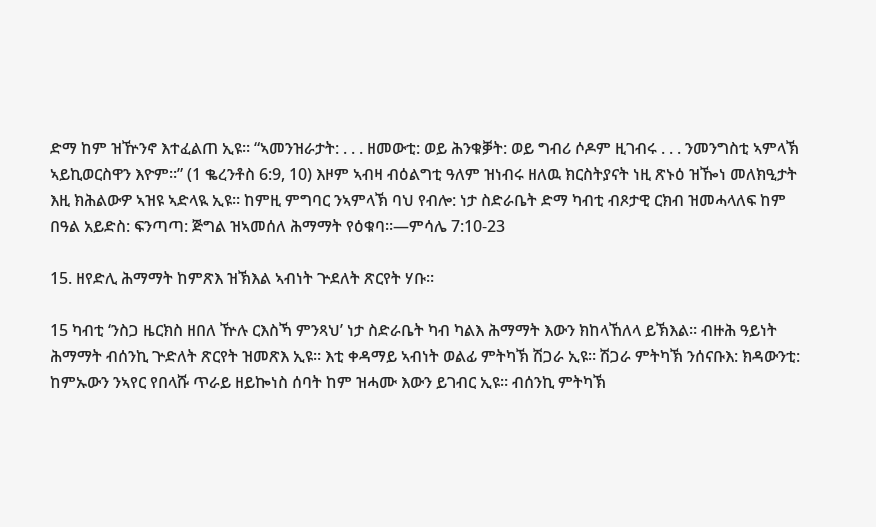ድማ ከም ዝዅንኖ እተፈልጠ ኢዩ። “ኣመንዝራታት: . . . ዘመውቲ: ወይ ሕንቁቓት: ወይ ግብሪ ሶዶም ዚገብሩ . . . ንመንግስቲ ኣምላኽ ኣይኪወርስዋን እዮም።” (1 ቈረንቶስ 6:9, 10) እዞም ኣብዛ ብዕልግቲ ዓለም ዝነብሩ ዘለዉ ክርስትያናት ነዚ ጽኑዕ ዝዀነ መለክዒታት እዚ ክሕልውዎ ኣዝዩ ኣድላዪ ኢዩ። ከምዚ ምግባር ንኣምላኽ ባህ የብሎ: ነታ ስድራቤት ድማ ካብቲ ብጾታዊ ርክብ ዝመሓላለፍ ከም በዓል አይድስ: ፍንጣጣ: ጅግል ዝኣመሰለ ሕማማት የዕቁባ።—ምሳሌ 7:10-23

15. ዘየድሊ ሕማማት ከምጽእ ዝኽእል ኣብነት ጕደለት ጽርየት ሃቡ።

15 ካብቲ ‘ንስጋ ዜርክስ ዘበለ ዅሉ ርእስኻ ምንጻህ’ ነታ ስድራቤት ካብ ካልእ ሕማማት እውን ክከላኸለላ ይኽእል። ብዙሕ ዓይነት ሕማማት ብሰንኪ ጕድለት ጽርየት ዝመጽእ ኢዩ። እቲ ቀዳማይ ኣብነት ወልፊ ምትካኽ ሽጋራ ኢዩ። ሽጋራ ምትካኽ ንሰናቡእ: ክዳውንቲ: ከምኡውን ንኣየር የበላሹ ጥራይ ዘይኰነስ ሰባት ከም ዝሓሙ እውን ይገብር ኢዩ። ብሰንኪ ምትካኽ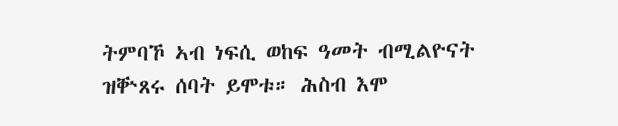ትምባኾ ኣብ ነፍሲ ወከፍ ዓመት ብሚልዮናት ዝቝጸሩ ሰባት ይሞቱ። ሕስብ እሞ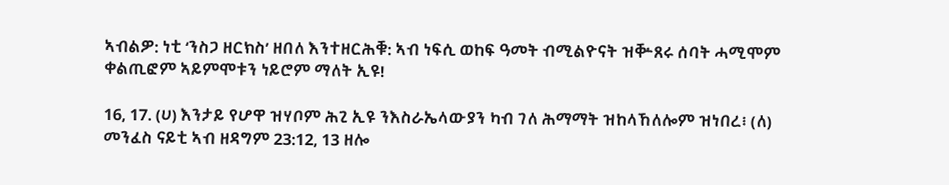ኣብልዎ: ነቲ ‘ንስጋ ዘርክስ’ ዘበለ እንተዘርሕቑ: ኣብ ነፍሲ ወከፍ ዓመት ብሚልዮናት ዝቝጸሩ ሰባት ሓሚሞም ቀልጢፎም ኣይምሞቱን ነይሮም ማለት ኢዩ!

16, 17. (ሀ) እንታይ የሆዋ ዝሃቦም ሕጊ ኢዩ ንእስራኤላውያን ካብ ገለ ሕማማት ዝከላኸለሎም ዝነበረ፧ (ለ) መንፈስ ናይቲ ኣብ ዘዳግም 23:12, 13 ዘሎ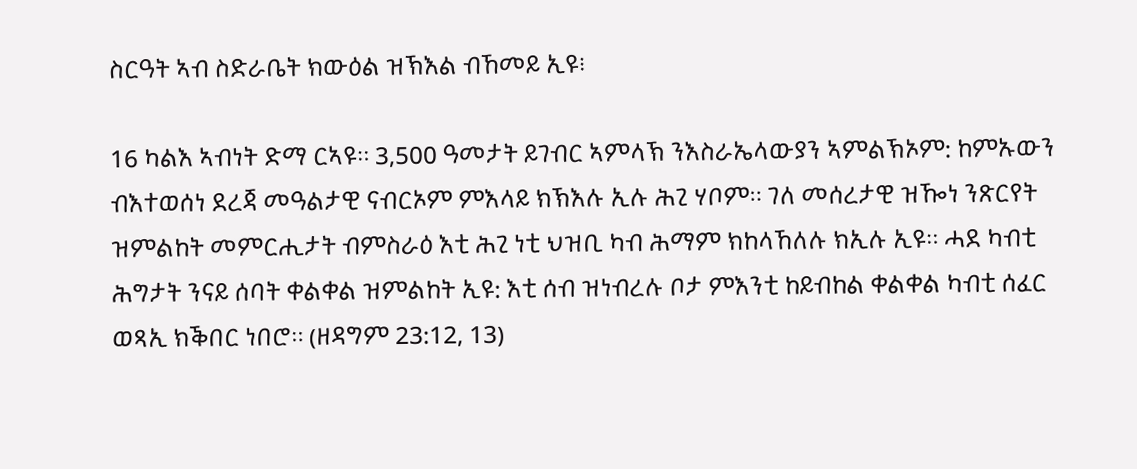ስርዓት ኣብ ስድራቤት ክውዕል ዝኽእል ብኸመይ ኢዩ፧

16 ካልእ ኣብነት ድማ ርኣዩ። 3,500 ዓመታት ይገብር ኣምላኽ ንእስራኤላውያን ኣምልኽኦም: ከምኡውን ብእተወሰነ ደረጃ መዓልታዊ ናብርኦም ምእላይ ክኽእሉ ኢሉ ሕጊ ሃቦም። ገለ መሰረታዊ ዝዀነ ንጽርየት ዝምልከት መምርሒታት ብምስራዕ እቲ ሕጊ ነቲ ህዝቢ ካብ ሕማም ክከላኸለሉ ክኢሉ ኢዩ። ሓደ ካብቲ ሕግታት ንናይ ሰባት ቀልቀል ዝምልከት ኢዩ: እቲ ሰብ ዝነብረሉ ቦታ ምእንቲ ከይብከል ቀልቀል ካብቲ ሰፈር ወጻኢ ክቕበር ነበሮ። (ዘዳግም 23:12, 13)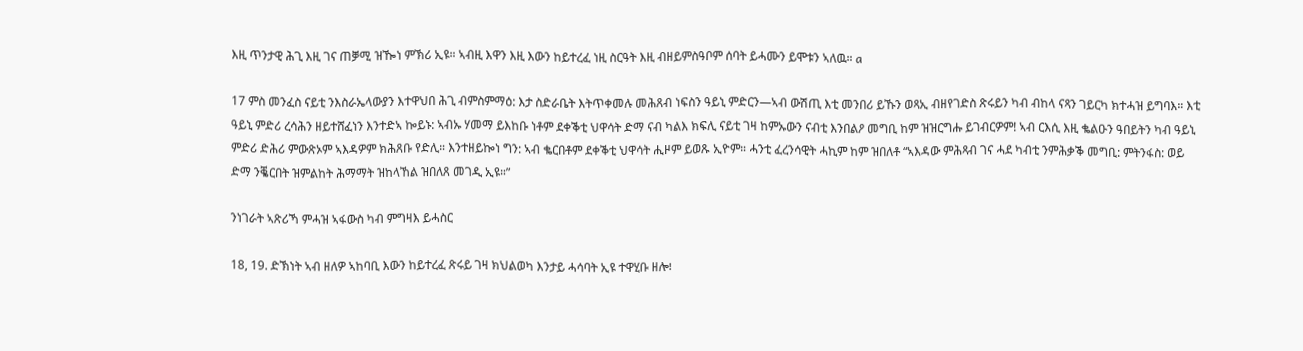እዚ ጥንታዊ ሕጊ እዚ ገና ጠቓሚ ዝዀነ ምኽሪ ኢዩ። ኣብዚ እዋን እዚ እውን ከይተረፈ ነዚ ስርዓት እዚ ብዘይምስዓቦም ሰባት ይሓሙን ይሞቱን ኣለዉ። a

17 ምስ መንፈስ ናይቲ ንእስራኤላውያን እተዋህበ ሕጊ ብምስምማዕ: እታ ስድራቤት እትጥቀመሉ መሕጸብ ነፍስን ዓይኒ ምድርን—ኣብ ውሽጢ እቲ መንበሪ ይኹን ወጻኢ ብዘየገድስ ጽሩይን ካብ ብከላ ናጻን ገይርካ ክተሓዝ ይግባእ። እቲ ዓይኒ ምድሪ ረሳሕን ዘይተሸፈነን እንተድኣ ኰይኑ: ኣብኡ ሃመማ ይእከቡ ነቶም ደቀቕቲ ህዋሳት ድማ ናብ ካልእ ክፍሊ ናይቲ ገዛ ከምኡውን ናብቲ እንበልዖ መግቢ ከም ዝዝርግሑ ይገብርዎም! ኣብ ርእሲ እዚ ቈልዑን ዓበይትን ካብ ዓይኒ ምድሪ ድሕሪ ምውጽኦም ኣእዳዎም ክሕጸቡ የድሊ። እንተዘይኰነ ግን: ኣብ ቈርበቶም ደቀቕቲ ህዋሳት ሒዞም ይወጹ ኢዮም። ሓንቲ ፈረንሳዊት ሓኪም ከም ዝበለቶ “ኣእዳው ምሕጻብ ገና ሓደ ካብቲ ንምሕቃቕ መግቢ: ምትንፋስ: ወይ ድማ ንቘርበት ዝምልከት ሕማማት ዝከላኸል ዝበለጸ መገዲ ኢዩ።”

ንነገራት ኣጽሪኻ ምሓዝ ኣፋውስ ካብ ምግዛእ ይሓስር

18, 19. ድኽነት ኣብ ዘለዎ ኣከባቢ እውን ከይተረፈ ጽሩይ ገዛ ክህልወካ እንታይ ሓሳባት ኢዩ ተዋሂቡ ዘሎ፧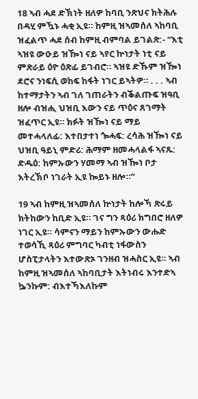18 ኣብ ሓደ ድኽነት ዘለዎ ከባቢ ንጽህና ክትሕሉ በዳሂ ምዃኑ ሓቂ ኢዩ። ከምዚ ዝኣመሰለ ኣከባቢ ዝፈልጥ ሓደ ሰብ ከምዚ ብምባል ይገልጽ:- “እቲ ኣዝዩ ውዑይ ዝዀነ ናይ ኣየር ኵነታት ነቲ ናይ ምጽራይ ዕዮ ዕጽፊ ይገብሮ። ኣዝዩ ድኹም ዝዀነ ደሮና ንነፍሲ ወከፍ ከፋት ነገር ይኣትዎ። . . . ኣብ ከተማታትን ኣብ ገለ ገጠራትን ብቕልጡፍ ዝዓቢ ዘሎ ብዝሒ ህዝቢ እውን ናይ ጥዕና ጸገማት ዝፈጥር ኢዩ። ክፉት ዝዀነ ናይ ማይ መተሓላለፊ: እተበታተነ ጐሓፍ: ረሳሕ ዝዀነ ናይ ህዝቢ ዓይኒ ምድሪ: ሕማም ዘመሓላልፋ ኣናጹ: ድዱዕ: ከምኡውን ሃመማ ኣብ ዝዀነ ቦታ እትረኽቦ ነገራት ኢዩ ኰይኑ ዘሎ።”

19 ኣብ ከምዚ ዝኣመሰለ ኵነታት ከሎኻ ጽሩይ ክትከውን ከቢድ ኢዩ። ገና ግን ጻዕሪ ክግበሮ ዘለዎ ነገር ኢዩ። ሳምናን ማይን ከምኡውን ውሑድ ተወሳኺ ጻዕሪ ምግባር ካብቲ ነፋውስን ሆስፒታላትን እተውጽኦ ገንዘብ ዝሓስር ኢዩ። ኣብ ከምዚ ዝኣመሰለ ኣከባቢታት እትነብሩ እንተድኣ ኴንኩም: ብእተኻእለኩም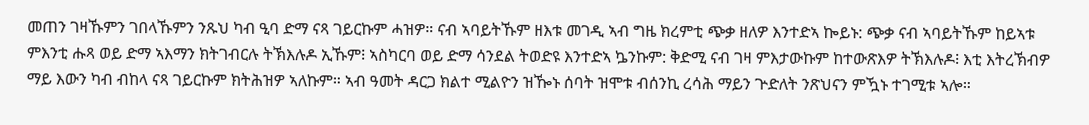መጠን ገዛኹምን ገበላኹምን ንጹህ ካብ ዒባ ድማ ናጻ ገይርኩም ሓዝዎ። ናብ ኣባይትኹም ዘእቱ መገዲ ኣብ ግዜ ክረምቲ ጭቃ ዘለዎ እንተድኣ ኰይኑ: ጭቃ ናብ ኣባይትኹም ከይኣቱ ምእንቲ ሑጻ ወይ ድማ ኣእማን ክትገብርሉ ትኽእሉዶ ኢኹም፧ ኣስካርባ ወይ ድማ ሳንደል ትወድዩ እንተድኣ ኴንኩም: ቅድሚ ናብ ገዛ ምእታውኩም ከተውጽእዎ ትኽእሉዶ፧ እቲ እትረኽብዎ ማይ እውን ካብ ብከላ ናጻ ገይርኩም ክትሕዝዎ ኣለኩም። ኣብ ዓመት ዳርጋ ክልተ ሚልዮን ዝዀኑ ሰባት ዝሞቱ ብሰንኪ ረሳሕ ማይን ጕድለት ንጽህናን ምዃኑ ተገሚቱ ኣሎ።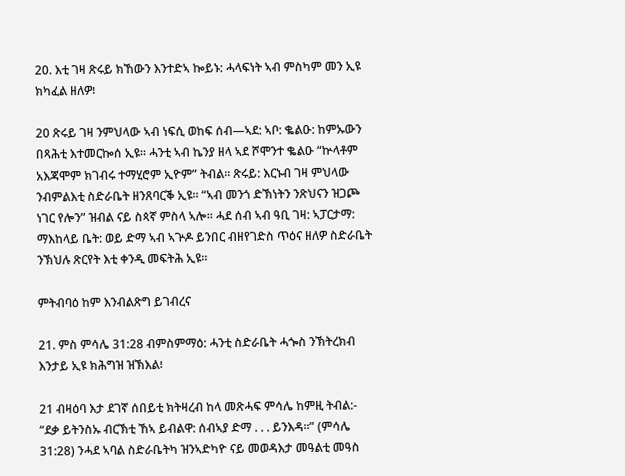20. እቲ ገዛ ጽሩይ ክኸውን እንተድኣ ኰይኑ: ሓላፍነት ኣብ ምስካም መን ኢዩ ክካፈል ዘለዎ፧

20 ጽሩይ ገዛ ንምህላው ኣብ ነፍሲ ወከፍ ሰብ—ኣደ: ኣቦ: ቈልዑ: ከምኡውን በጻሕቲ እተመርኰሰ ኢዩ። ሓንቲ ኣብ ኬንያ ዘላ ኣደ ሾሞንተ ቈልዑ “ኵላቶም አእጃሞም ክገብሩ ተማሂሮም ኢዮም” ትብል። ጽሩይ: እርኑብ ገዛ ምህላው ንብምልእቲ ስድራቤት ዘንጸባርቕ ኢዩ። “ኣብ መንጎ ድኽነትን ንጽህናን ዝጋጮ ነገር የሎን” ዝብል ናይ ስጳኛ ምስላ ኣሎ። ሓደ ሰብ ኣብ ዓቢ ገዛ: ኣፓርታማ: ማእከላይ ቤት: ወይ ድማ ኣብ ኣጕዶ ይንበር ብዘየገድስ ጥዕና ዘለዎ ስድራቤት ንኽህሉ ጽርየት እቲ ቀንዲ መፍትሕ ኢዩ።

ምትብባዕ ከም እንብልጽግ ይገብረና

21. ምስ ምሳሌ 31:28 ብምስምማዕ: ሓንቲ ስድራቤት ሓጐስ ንኽትረክብ እንታይ ኢዩ ክሕግዝ ዝኽእል፧

21 ብዛዕባ እታ ደገኛ ሰበይቲ ክትዛረብ ከላ መጽሓፍ ምሳሌ ከምዚ ትብል:- “ደቃ ይትንስኡ ብርኽቲ ኸኣ ይብልዋ: ሰብኣያ ድማ . . . ይንእዳ።” (ምሳሌ 31:28) ንሓደ ኣባል ስድራቤትካ ዝንኣድካዮ ናይ መወዳእታ መዓልቲ መዓስ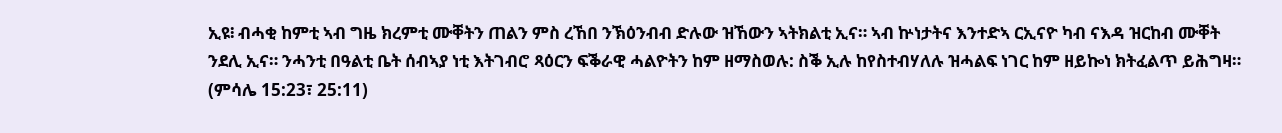ኢዩ፧ ብሓቂ ከምቲ ኣብ ግዜ ክረምቲ ሙቐትን ጠልን ምስ ረኸበ ንኽዕንብብ ድሉው ዝኸውን ኣትክልቲ ኢና። ኣብ ኵነታትና እንተድኣ ርኢናዮ ካብ ናእዳ ዝርከብ ሙቐት ንደሊ ኢና። ንሓንቲ በዓልቲ ቤት ሰብኣያ ነቲ እትገብሮ ጻዕርን ፍቕራዊ ሓልዮትን ከም ዘማስወሉ: ስቕ ኢሉ ከየስተብሃለሉ ዝሓልፍ ነገር ከም ዘይኰነ ክትፈልጥ ይሕግዛ። (ምሳሌ 15:23፣ 25:11)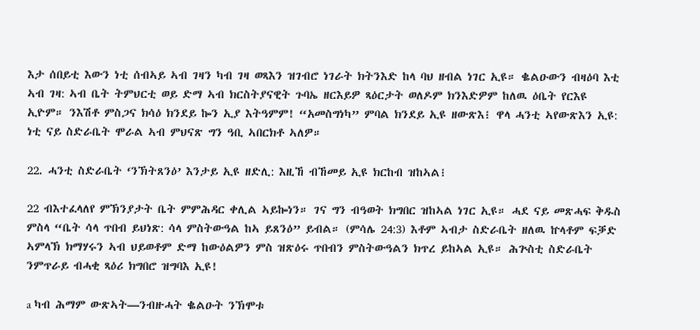እታ ሰበይቲ እውን ነቲ ሰብኣይ ኣብ ገዛን ካብ ገዛ ወጻእን ዝገብሮ ነገራት ክትንእድ ከላ ባህ ዘብል ነገር ኢዩ። ቈልዑውን ብዛዕባ እቲ ኣብ ገዛ: ኣብ ቤት ትምህርቲ ወይ ድማ ኣብ ክርስትያናዊት ጉባኤ ዘርእይዎ ጻዕርታት ወለዶም ክንእድዎም ከለዉ ዕቤት የርእዩ ኢዮም። ንእሽቶ ምስጋና ክሳዕ ክንደይ ኰን ኢያ እትዓምም! “አመስግነካ” ምባል ክንደይ ኢዩ ዘውጽእ፧ ዋላ ሓንቲ ኣየውጽእን ኢዩ: ነቲ ናይ ስድራቤት ሞራል ኣብ ምህናጽ ግን ዓቢ ኣበርክቶ ኣለዎ።

22. ሓንቲ ስድራቤት ‘ንኽትጸንዕ’ እንታይ ኢዩ ዘድሊ: እዚኸ ብኸመይ ኢዩ ክርከብ ዝከኣል፧

22 ብእተፈላለየ ምኽንያታት ቤት ምምሕዳር ቀሊል ኣይኰነን። ገና ግን ብዓወት ክግበር ዝከኣል ነገር ኢዩ። ሓደ ናይ መጽሓፍ ቅዱስ ምስላ “ቤት ሳላ ጥበብ ይህነጽ: ሳላ ምስትውዓል ከኣ ይጸንዕ” ይብል። (ምሳሌ 24:3) እቶም ኣብታ ስድራቤት ዘለዉ ኵላቶም ፍቓድ ኣምላኽ ክማሃሩን ኣብ ህይወቶም ድማ ከውዕልዎን ምስ ዝጽዕሩ ጥበብን ምስትውዓልን ክጥረ ይከኣል ኢዩ። ሕጕስቲ ስድራቤት ንምጥራይ ብሓቂ ጻዕሪ ክግበሮ ዝግባእ ኢዩ!

a ካብ ሕማም ውጽኣት—ንብዙሓት ቈልዑት ንኽሞቱ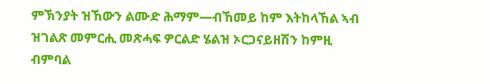ምኽንያት ዝኸውን ልሙድ ሕማም—ብኸመይ ከም እትከላኸል ኣብ ዝገልጽ መምርሒ መጽሓፍ ዎርልድ ሄልዝ ኦርጋናይዘሽን ከምዚ ብምባል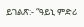ይገልጽ:- “ዓይኒ ምድሪ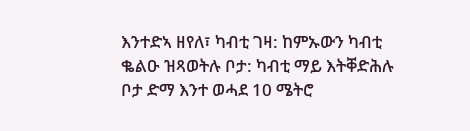እንተድኣ ዘየለ፣ ካብቲ ገዛ: ከምኡውን ካብቲ ቈልዑ ዝጻወትሉ ቦታ: ካብቲ ማይ እትቐድሕሉ ቦታ ድማ እንተ ወሓደ 10 ሜትሮ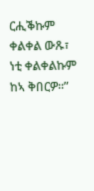ርሒቕኩም ቀልቀል ውጹ፣ ነቲ ቀልቀልኩም ከኣ ቅበርዎ።”